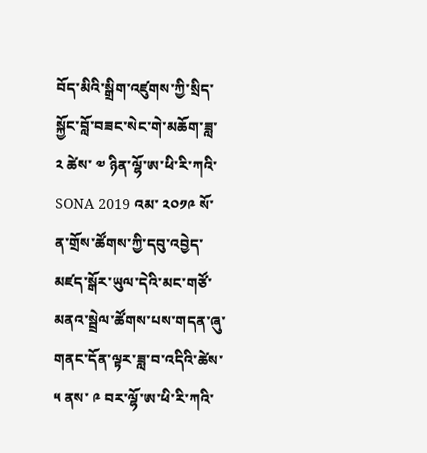བོད་མིའི་སྒྲིག་འཛུགས་ཀྱི་སྲིད་སྐྱོང་བློ་བཟང་སེང་གེ་མཆོག་ཟླ་ ༢ ཚེས་ ༧ ཉིན་ལྷོ་ཨ་ཕི་རི་ཀའི་ SONA 2019 འམ་ ༢༠༡༩ སོ་ན་གྲོས་ཚོགས་ཀྱི་དབུ་འབྱེད་མཛད་སྒོར་ཡུལ་དེའི་མང་གཙོ་མནའ་སྦྲེལ་ཚོགས་པས་གདན་ཞུ་གནང་དོན་ལྟར་ཟླ་བ་འདིའི་ཚེས་ ༥ ནས་ ༩ བར་ལྷོ་ཨ་ཕི་རི་ཀའི་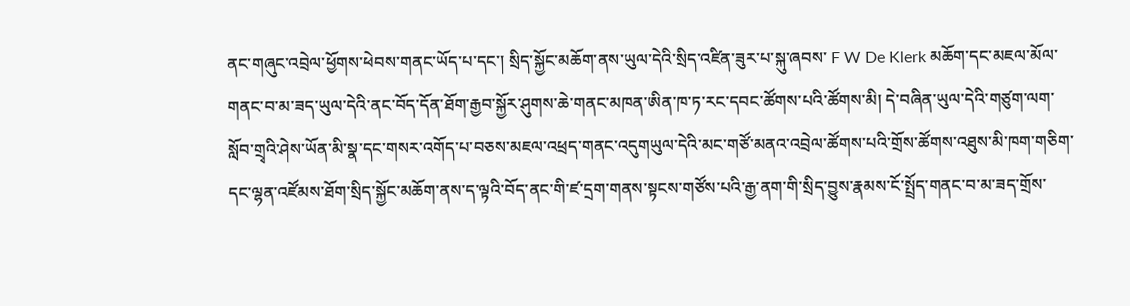ནང་གཞུང་འབྲེལ་ཕྱོགས་ཕེབས་གནང་ཡོད་པ་དང་། སྲིད་སྐྱོང་མཆོག་ནས་ཡུལ་དེའི་སྲིད་འཛིན་ཟུར་པ་སྐུ་ཞབས་ F W De Klerk མཆོག་དང་མཇལ་མོལ་གནང་བ་མ་ཟད་ཡུལ་དེའི་ནང་བོད་དོན་ཐོག་རྒྱབ་སྐྱོར་ཤུགས་ཆེ་གནང་མཁན་ཨིན་ཁ་ཏ་རང་དབང་ཚོགས་པའི་ཚོགས་མི། དེ་བཞིན་ཡུལ་དེའི་གཙུག་ལག་སློབ་གྲྭའི་ཤེས་ཡོན་མི་སྣ་དང་གསར་འགོད་པ་བཅས་མཇལ་འཕྲད་གནང་འདུགཡུལ་དེའི་མང་གཙོ་མནའ་འབྲེལ་ཚོགས་པའི་གྲོས་ཚོགས་འཐུས་མི་ཁག་གཅིག་དང་ལྷན་འཛོམས་ཐོག་སྲིད་སྐྱོང་མཆོག་ནས་ད་ལྟའི་བོད་ནང་གི་ཛ་དྲག་གནས་སྟངས་གཙོས་པའི་རྒྱ་ནག་གི་སྲིད་བྱུས་རྣམས་ངོ་སྤྲོད་གནང་བ་མ་ཟད་གྲོས་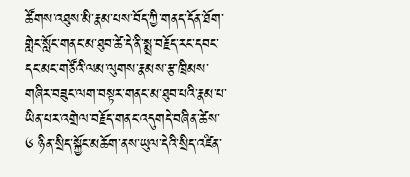ཚོགས་འཐུས་མི་རྣམ་པས་བོད་ཀྱི་གནད་དོན་ཐོག་གླེང་སློང་གནང་མ་ཐུབ་ཚེ་དེ་ནི་སྨྲ་བརྗོད་རང་དབང་དང་མང་གཙོའི་ལམ་ལུགས་རྣམས་རྩ་ཁྲིམས་གཞིར་བཟུང་ལག་བསྟར་གནང་མ་ཐུབ་པའི་རྣམ་པ་ཡིན་པར་འགྲེལ་བརྗོད་གནང་འདུགདེ་བཞིན་ཚེས་ ༦ ཉིན་སྲིད་སྐྱོང་མཆོག་ནས་ཡུལ་དེའི་སྲིད་འཛིན་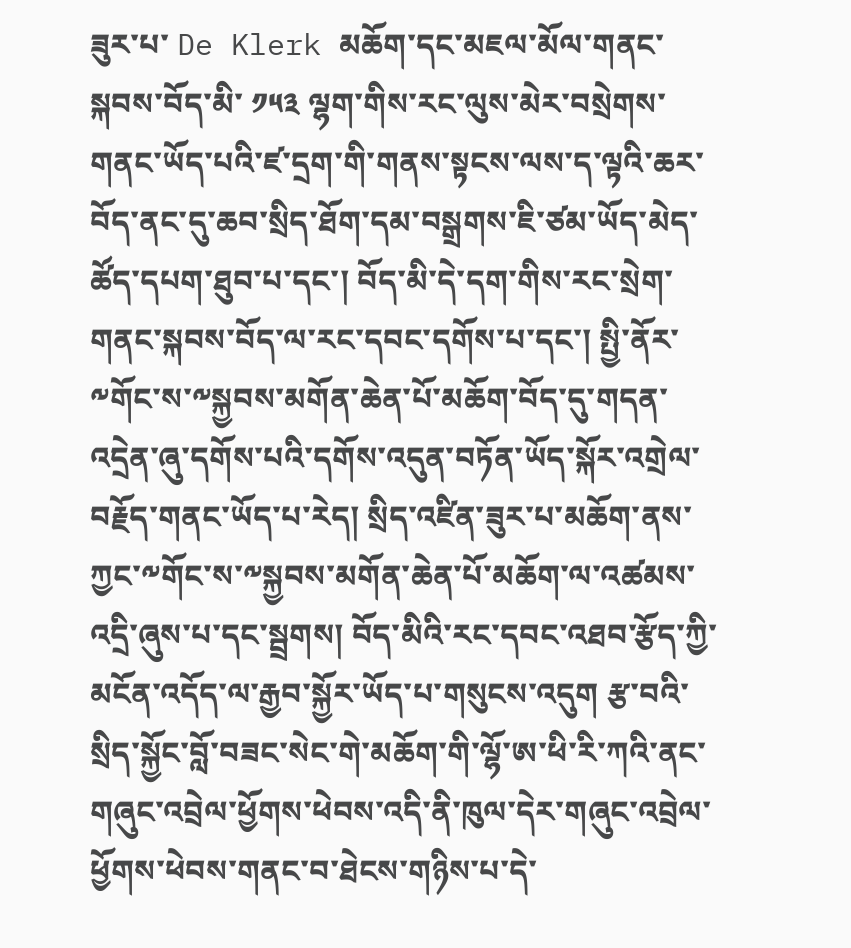ཟུར་པ་ De Klerk མཆོག་དང་མཇལ་མོལ་གནང་སྐབས་བོད་མི་ ༡༥༣ ལྷག་གིས་རང་ལུས་མེར་བསྲེགས་གནང་ཡོད་པའི་ཛ་དྲག་གི་གནས་སྟངས་ལས་ད་ལྟའི་ཆར་བོད་ནང་དུ་ཆབ་སྲིད་ཐོག་དམ་བསྒྲགས་ཇི་ཙམ་ཡོད་མེད་ཚོད་དཔག་ཐུབ་པ་དང་། བོད་མི་དེ་དག་གིས་རང་སྲེག་གནང་སྐབས་བོད་ལ་རང་དབང་དགོས་པ་དང་། སྤྱི་ནོར་༸གོང་ས་༸སྐྱབས་མགོན་ཆེན་པོ་མཆོག་བོད་དུ་གདན་འདྲེན་ཞུ་དགོས་པའི་དགོས་འདུན་བཏོན་ཡོད་སྐོར་འགྲེལ་བརྗོད་གནང་ཡོད་པ་རེད། སྲིད་འཛིན་ཟུར་པ་མཆོག་ནས་ཀྱང་༸གོང་ས་༸སྐྱབས་མགོན་ཆེན་པོ་མཆོག་ལ་འཚམས་འདྲི་ཞུས་པ་དང་སྦྲགས། བོད་མིའི་རང་དབང་འཐབ་རྩོད་ཀྱི་མངོན་འདོད་ལ་རྒྱབ་སྐྱོར་ཡོད་པ་གསུངས་འདུག རྩ་བའི་སྲིད་སྐྱོང་བློ་བཟང་སེང་གེ་མཆོག་གི་ལྷོ་ཨ་ཕི་རི་ཀའི་ནང་གཞུང་འབྲེལ་ཕྱོགས་ཕེབས་འདི་ནི་ཁུལ་དེར་གཞུང་འབྲེལ་ཕྱོགས་ཕེབས་གནང་བ་ཐེངས་གཉིས་པ་དེ་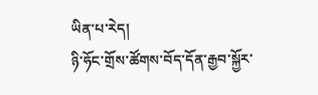ཡིན་པ་རེད།
ཉི་ཧོང་གྲོས་ཚོགས་བོད་དོན་རྒྱབ་སྐྱོར་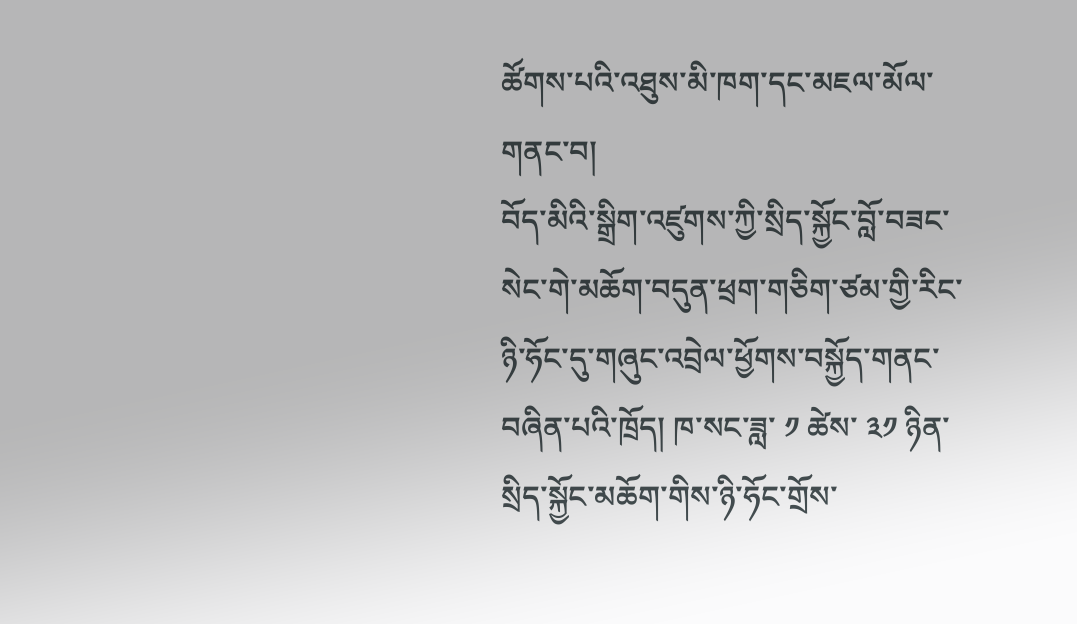ཚོགས་པའི་འཐུས་མི་ཁག་དང་མཇལ་མོལ་གནང་བ།
བོད་མིའི་སྒྲིག་འཛུགས་ཀྱི་སྲིད་སྐྱོང་བློ་བཟང་སེང་གེ་མཆོག་བདུན་ཕྲག་གཅིག་ཙམ་གྱི་རིང་ཉི་ཧོང་དུ་གཞུང་འབྲེལ་ཕྱོགས་བསྐྱོད་གནང་བཞིན་པའི་ཁྲོད། ཁ་སང་ཟླ་ ༡ ཚེས་ ༣༡ ཉིན་སྲིད་སྐྱོང་མཆོག་གིས་ཉི་ཧོང་གྲོས་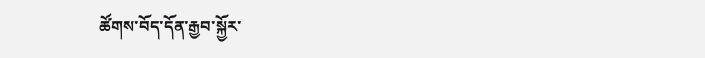ཚོགས་བོད་དོན་རྒྱབ་སྐྱོར་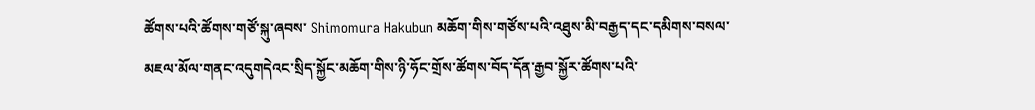ཚོགས་པའི་ཚོགས་གཙོ་སྐུ་ཞབས་ Shimomura Hakubun མཆོག་གིས་གཙོས་པའི་འཐུས་མི་བརྒྱད་དང་དམིགས་བསལ་མཇལ་མོལ་གནང་འདུགདེའང་སྲིད་སྐྱོང་མཆོག་གིས་ཉི་ཧོང་གྲོས་ཚོགས་བོད་དོན་རྒྱབ་སྐྱོར་ཚོགས་པའི་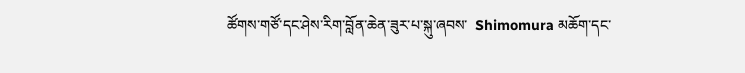ཚོགས་གཙོ་དང་ཤེས་རིག་བློན་ཆེན་ཟུར་པ་སྐུ་ཞབས་  Shimomura མཆོག་དང་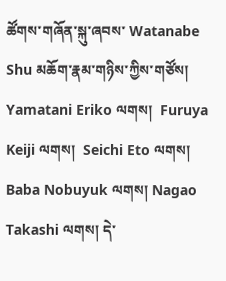ཚོགས་གཞོན་སྐུ་ཞབས་ Watanabe Shu མཆོག་རྣམ་གཉིས་ཀྱིས་གཙོས། Yamatani Eriko ལགས།  Furuya Keiji ལགས།  Seichi Eto ལགས། Baba Nobuyuk ལགས། Nagao Takashi ལགས། དེ་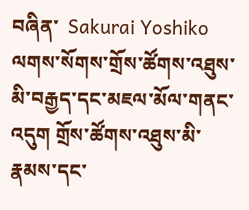བཞིན་  Sakurai Yoshiko ལགས་སོགས་གྲོས་ཚོགས་འཐུས་མི་བརྒྱད་དང་མཇལ་མོལ་གནང་འདུག གྲོས་ཚོགས་འཐུས་མི་རྣམས་དང་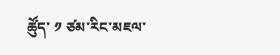ཚོུད་ ༡ ཙམ་རིང་མཇལ་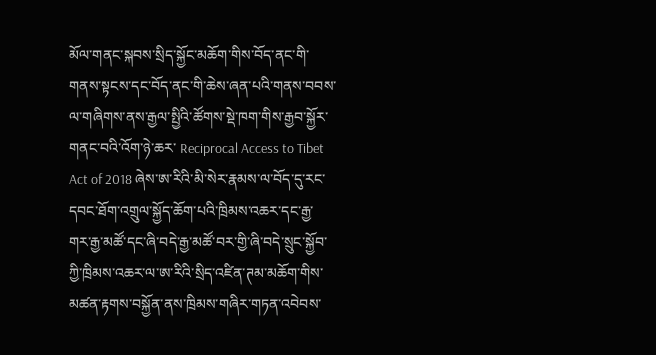མོལ་གནང་སྐབས་སྲིད་སྐྱོང་མཆོག་གིས་བོད་ནང་གི་གནས་སྟངས་དང་བོད་ནང་གི་ཆེས་ཞན་པའི་གནས་བབས་ལ་གཞིགས་ནས་རྒྱལ་སྤྱིའི་ཚོགས་སྡེ་ཁག་གིས་རྒྱབ་སྐྱོར་གནང་བའི་འོག་ཉེ་ཆར་ Reciprocal Access to Tibet Act of 2018 ཞེས་ཨ་རིའི་མི་སེར་རྣམས་ལ་བོད་དུ་རང་དབང་ཐོག་འགྲུལ་སྐྱོད་ཆོག་པའི་ཁྲིམས་འཆར་དང་རྒྱ་གར་རྒྱ་མཚོ་དང་ཞི་བདེ་རྒྱ་མཚོ་བར་གྱི་ཞི་བདེ་སྲུང་སྐྱོབ་ཀྱི་ཁྲིམས་འཆར་ལ་ཨ་རིའི་སྲིད་འཛིན་ཊམ་མཆོག་གིས་མཚན་རྟགས་བསྐྱོན་ནས་ཁྲིམས་གཞིར་གཏན་འབེབས་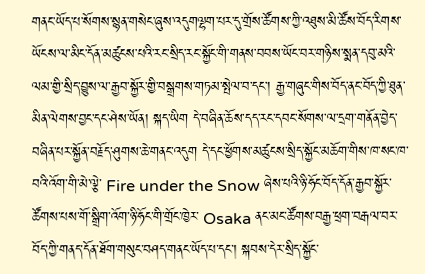གནང་ཡོད་པ་སོགས་སྙན་གསེང་ཞུས་འདུགལྷག་པར་དུ་གྲོས་ཚོགས་ཀྱི་འཐུས་མི་ཚོས་བོད་རིགས་ཡོངས་ལ་མིང་དོན་མཚུངས་པའི་རང་སྲིད་རང་སྐྱོང་གི་གནས་བབས་ཡོང་བར་གཉིས་སྨན་དབུ་མའི་ལམ་གྱི་སྲིད་བྱུས་ལ་རྒྱབ་སྐྱོར་གྱི་བསྒྲགས་གཏམ་སྤེལ་བ་དང་། རྒྱ་གཞུང་གིས་བོད་ནང་བོད་ཀྱི་ཐུན་མིན་ལེགས་བྱང་དང་ཤེས་ཡོན། སྐད་ཡིག དེ་བཞིན་ཆོས་དད་རང་དབང་སོགས་ལ་དྲག་གནོན་བྱེད་བཞིན་པར་སྐྱོན་བརྗོད་ཤུགས་ཆེ་གནང་འདུག དེ་དང་ཕྱོགས་མཚུངས་སྲིད་སྐྱོང་མཆོག་གིས་ཁ་སང་ཁ་བའི་འོག་གི་མེ་ལྕེ་ Fire under the Snow ཞེས་པའི་ཉི་ཧོང་བོད་དོན་རྒྱབ་སྐྱོར་ཚོགས་པས་གོ་སྒྲིག་འོག་ཉི་ཧོང་གི་གྲོང་ཁྱེར་ Osaka ནང་མང་ཚོགས་བརྒྱ་ཕྲག་བརྒལ་བར་བོད་ཀྱི་གནད་དོན་ཐོག་གསུང་བཤད་གནང་ཡོད་པ་དང་། སྐབས་དེར་སྲིད་སྐྱོང་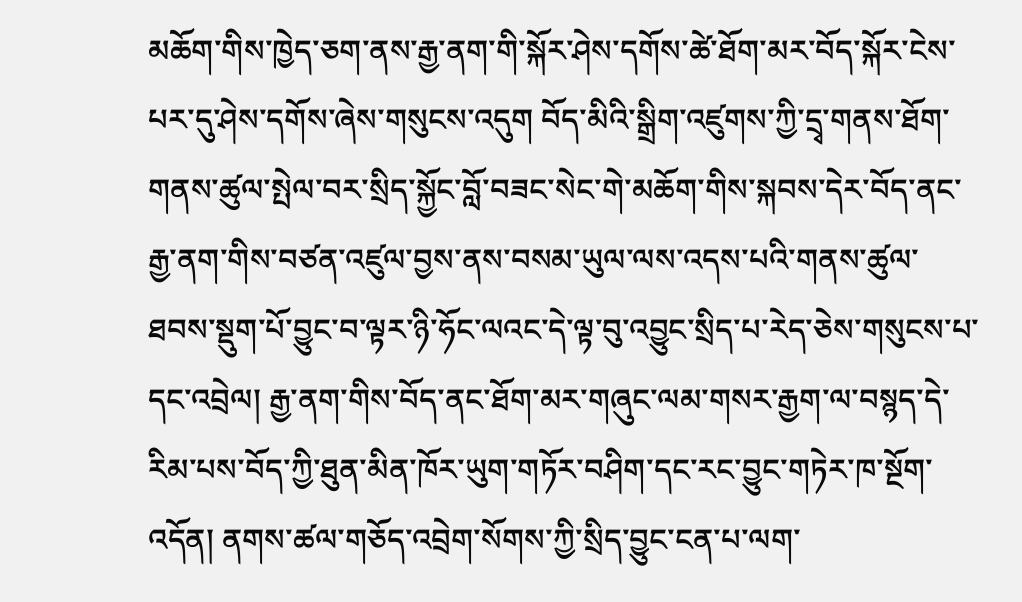མཆོག་གིས་ཁྱེད་ཅག་ནས་རྒྱ་ནག་གི་སྐོར་ཤེས་དགོས་ཚེ་ཐོག་མར་བོད་སྐོར་ངེས་པར་དུ་ཤེས་དགོས་ཞེས་གསུངས་འདུག བོད་མིའི་སྒྲིག་འཛུགས་ཀྱི་དྲྭ་གནས་ཐོག་གནས་ཚུལ་སྤེལ་བར་སྲིད་སྐྱོང་བློ་བཟང་སེང་གེ་མཆོག་གིས་སྐབས་དེར་བོད་ནང་རྒྱ་ནག་གིས་བཙན་འཛུལ་བྱས་ནས་བསམ་ཡུལ་ལས་འདས་པའི་གནས་ཚུལ་ཐབས་སྡུག་པོ་བྱུང་བ་ལྟར་ཉི་ཧོང་ལའང་དེ་ལྟ་བུ་འབྱུང་སྲིད་པ་རེད་ཅེས་གསུངས་པ་དང་འབྲེལ། རྒྱ་ནག་གིས་བོད་ནང་ཐོག་མར་གཞུང་ལམ་གསར་རྒྱག་ལ་བསྙད་དེ་རིམ་པས་བོད་ཀྱི་ཐུན་མིན་ཁོར་ཡུག་གཏོར་བཤིག་དང་རང་བྱུང་གཏེར་ཁ་སྔོག་འདོན། ནགས་ཚལ་གཅོད་འབྲེག་སོགས་ཀྱི་སྲིད་བྱུང་ངན་པ་ལག་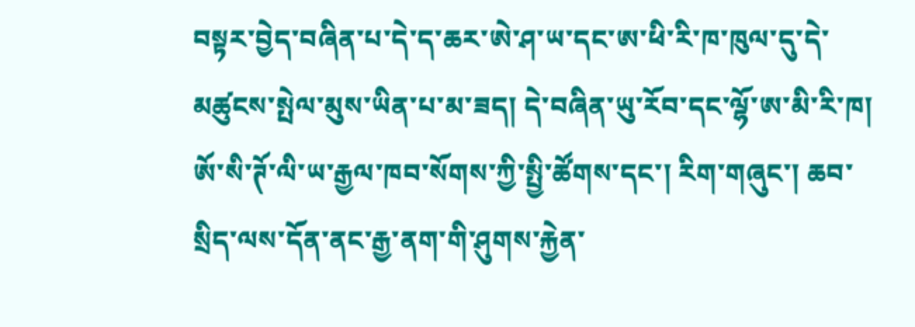བསྟར་བྱེད་བཞིན་པ་དེ་ད་ཆར་ཨེ་ཤ་ཡ་དང་ཨ་ཕི་རི་ཁ་ཁུལ་དུ་དེ་མཚུངས་སྤེལ་མུས་ཡིན་པ་མ་ཟད། དེ་བཞིན་ཡུ་རོབ་དང་ལྷོ་ཨ་མི་རི་ཁ། ཨོ་སི་ཊོ་ལི་ཡ་རྒྱལ་ཁབ་སོགས་ཀྱི་སྤྱི་ཚོགས་དང་། རིག་གཞུང་། ཆབ་སྲིད་ལས་དོན་ནང་རྒྱ་ནག་གི་ཤུགས་རྐྱེན་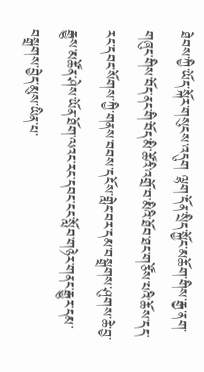ཐེབས་ཀྱི་ཡོད་སྐོར་གསུངས་འདུག ལྷག་དོན་སྲིད་སྐྱོང་མཆོག་གིས་རྒྱ་ནག་གཞུང་གིས་བོད་ནང་གི་བོད་མི་ཚོའི་འགྲོ་བ་མིའི་ཐོབ་ཐང་གཙོས་པའི་ཆོས་དད་རང་དབང་སོགས་ཀྱི་གནས་བབས་དངོས་གླེང་བར་དམ་བསྒྲགས་ཤུགས་ཆེ་བྱ་རྒྱུས་མཚོན་ཤེས་ཡོན་ཐོག་ལའང་རང་དབང་ངང་སློབ་གཉེར་གནང་རྒྱུར་དམ་བསྒྲགས་བྱེད་མུས་ཡིན་པ་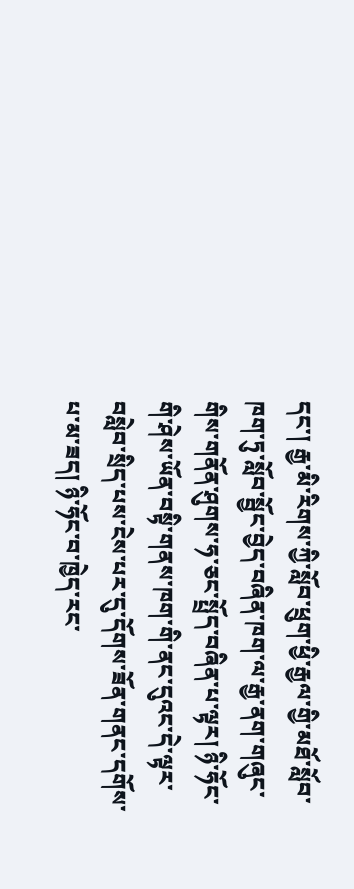དང་། རྒྱ་མི་རིགས་ཀྱི་སློབ་ཕྲུག་ཕྱི་རྒྱལ་གྱི་མཐོ་སློབ་ཁག་ཏུ་སློབ་སྦྱོང་བྱེད་བཞིན་ཁག་ལ་རྒྱ་ནག་གཞུང་གིས་གནོན་ཤུགས་ཧ་ཅང་སྤྲོད་བཞིན་པ་ལྟར། ཉི་ཧོང་གི་ཤེས་ཡོན་བསྟི་གནས་ཁག་གི་ནང་དུའང་དེ་ལྟར་བསླེབ་སྲིད་པས་ངེས་པར་དུ་དོགས་ཟོན་གནང་དགོས་པ་མ་ཟད། ཉི་ཧོང་བ་ཁྱེད་རང་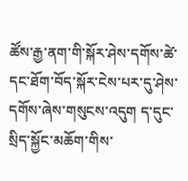ཚོས་རྒྱ་ནག་གི་སྐོར་ཤེས་དགོས་ཚེ་དང་ཐོག་བོད་སྐོར་ངེས་པར་དུ་ཤེས་དགོས་ཞེས་གསུངས་འདུག ད་དུང་སྲིད་སྐྱོང་མཆོག་གིས་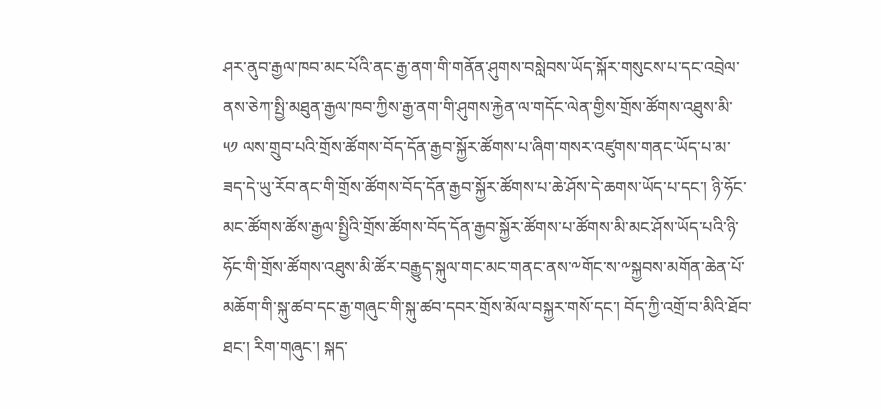ཤར་ནུབ་རྒྱལ་ཁབ་མང་པོའི་ནང་རྒྱ་ནག་གི་གནོན་ཤུགས་བསླེབས་ཡོད་སྐོར་གསུངས་པ་དང་འབྲེལ་ནས་ཅེཀ་སྤྱི་མཐུན་རྒྱལ་ཁབ་ཀྱིས་རྒྱ་ནག་གི་ཤུགས་རྐྱེན་ལ་གདོང་ལེན་གྱིས་གྲོས་ཚོགས་འཐུས་མི་ ༥༡ ལས་གྲུབ་པའི་གྲོས་ཚོགས་བོད་དོན་རྒྱབ་སྐྱོར་ཚོགས་པ་ཞིག་གསར་འཛུགས་གནང་ཡོད་པ་མ་ཟད་དེ་ཡུ་རོབ་ནང་གི་གྲོས་ཚོགས་བོད་དོན་རྒྱབ་སྐྱོར་ཚོགས་པ་ཆེ་ཤོས་དེ་ཆགས་ཡོད་པ་དང་། ཉི་ཧོང་མང་ཚོགས་ཚོས་རྒྱལ་སྤྱིའི་གྲོས་ཚོགས་བོད་དོན་རྒྱབ་སྐྱོར་ཚོགས་པ་ཚོགས་མི་མང་ཤོས་ཡོད་པའི་ཉི་ཧོང་གི་གྲོས་ཚོགས་འཐུས་མི་ཚོར་བརྒྱུད་སྐུལ་གང་མང་གནང་ནས་༸གོང་ས་༸སྐྱབས་མགོན་ཆེན་པོ་མཆོག་གི་སྐུ་ཚབ་དང་རྒྱ་གཞུང་གི་སྐུ་ཚབ་དབར་གྲོས་མོལ་བསྐྱར་གསོ་དང་། བོད་ཀྱི་འགྲོ་བ་མིའི་ཐོབ་ཐང་། རིག་གཞུང་། སྐད་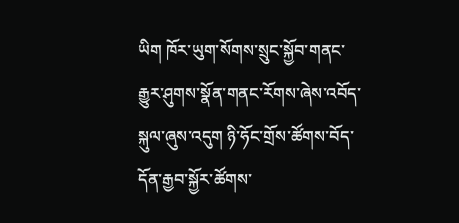ཡིག ཁོར་ཡུག་སོགས་སྲུང་སྐྱོབ་གནང་རྒྱུར་ཤུགས་སྣོན་གནང་རོགས་ཞེས་འབོད་སྐུལ་ཞུས་འདུག ཉི་ཧོང་གྲོས་ཚོགས་བོད་དོན་རྒྱབ་སྐྱོར་ཚོགས་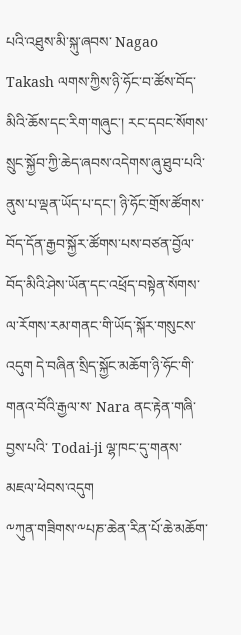པའི་འཐུས་མི་སྐུ་ཞབས་ Nagao Takash ལགས་ཀྱིས་ཉི་ཧོང་བ་ཚོས་བོད་མིའི་ཆོས་དང་རིག་གཞུང་། རང་དབང་སོགས་སྲུང་སྐྱོབ་ཀྱི་ཆེད་ཞབས་འདེགས་ཞུ་ཐུབ་པའི་ནུས་པ་ལྡན་ཡོད་པ་དང་། ཉི་ཧོང་གྲོས་ཚོགས་བོད་དོན་རྒྱབ་སྐྱོར་ཚོགས་པས་བཙན་བྱོལ་བོད་མིའི་ཤེས་ཡོན་དང་འཕྲོད་བསྟེན་སོགས་ལ་རོགས་རམ་གནང་གི་ཡོད་སྐོར་གསུངས་འདུག དེ་བཞིན་སྲིད་སྐྱོང་མཆོག་ཉི་ཧོང་གི་གནའ་བོའི་རྒྱལ་ས་ Nara ནང་རྟེན་གཞི་བྱས་པའི་ Todai-ji ལྷ་ཁང་དུ་གནས་མཇལ་ཕེབས་འདུག
༸ཀུན་གཟིགས་༸པཎ་ཆེན་རིན་པོ་ཆེ་མཆོག་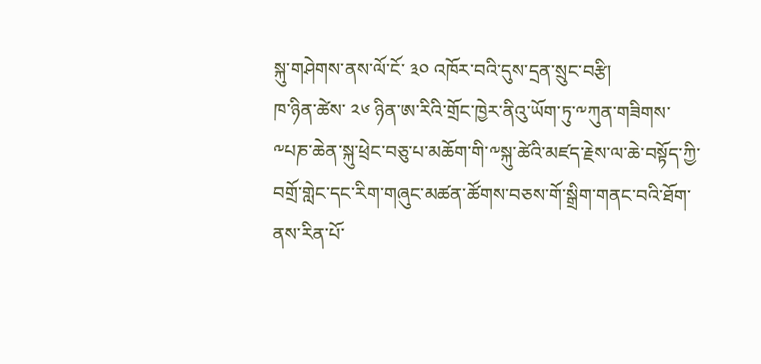སྐུ་གཤེགས་ནས་ལོ་ངོ་ ༣༠ འཁོར་བའི་དུས་དྲན་སྲུང་བརྩི།
ཁ་ཉིན་ཚེས་ ༢༦ ཉིན་ཨ་རིའི་གྲོང་ཁྱེར་ནིའུ་ཡོག་ཏུ་༸ཀུན་གཟིགས་༸པཎ་ཆེན་སྐུ་ཕྲེང་བཅུ་པ་མཆོག་གི་༸སྐུ་ཚེའི་མཛད་རྗེས་ལ་ཆེ་བསྟོད་ཀྱི་བགྲོ་གླེང་དང་རིག་གཞུང་མཚན་ཚོགས་བཅས་གོ་སྒྲིག་གནང་བའི་ཐོག་ནས་རིན་པོ་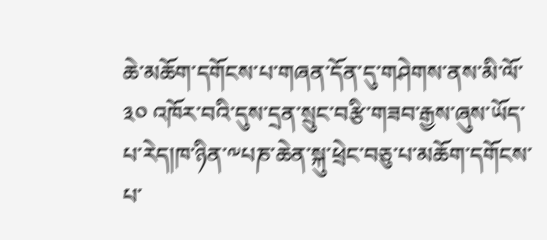ཆེ་མཆོག་དགོངས་པ་གཞན་དོན་དུ་གཤེགས་ནས་མི་ལོ་ ༣༠ འཁོར་བའི་དུས་དྲན་སྲུང་བརྩི་གཟབ་རྒྱས་ཞུས་ཡོད་པ་རེད།ཁ་ཉིན་༸པཎ་ཆེན་སྐུ་ཕྲེང་བཅུ་པ་མཆོག་དགོངས་པ་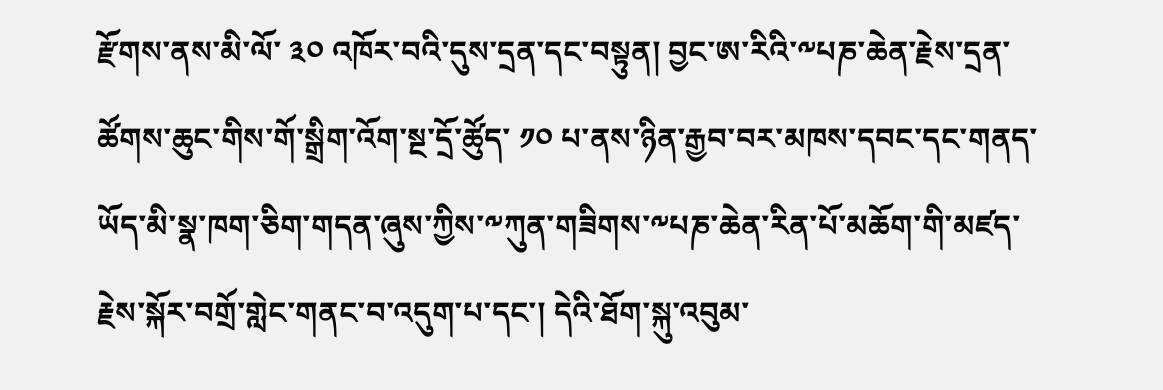རྫོགས་ནས་མི་ལོ་ ༣༠ འཁོར་བའི་དུས་དྲན་དང་བསྟུན། བྱང་ཨ་རིའི་༸པཎ་ཆེན་རྗེས་དྲན་ཚོགས་ཆུང་གིས་གོ་སྒྲིག་འོག་སྔ་དྲོ་ཚོུད་ ༡༠ པ་ནས་ཉིན་རྒྱབ་བར་མཁས་དབང་དང་གནད་ཡོད་མི་སྣ་ཁག་ཅིག་གདན་ཞུས་ཀྱིས་༸ཀུན་གཟིགས་༸པཎ་ཆེན་རིན་པོ་མཆོག་གི་མཛད་རྗེས་སྐོར་བགྲོ་གླེང་གནང་བ་འདུག་པ་དང་། དེའི་ཐོག་སྐུ་འབུམ་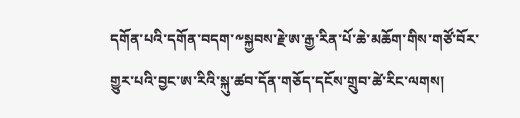དགོན་པའི་དགོན་བདག་༸སྐྱབས་རྗེ་ཨ་རྒྱ་རིན་པོ་ཆེ་མཆོག་གིས་གཙོ་བོར་གྱུར་པའི་བྱང་ཨ་རིའི་སྐུ་ཚབ་དོན་གཅོད་དངོས་གྲུབ་ཚེ་རིང་ལགས།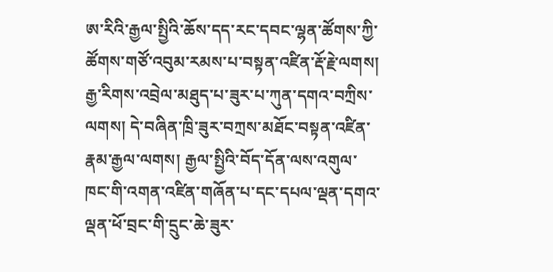ཨ་རིའི་རྒྱལ་སྤྱིའི་ཆོས་དད་རང་དབང་ལྷན་ཚོགས་ཀྱི་ཚོགས་གཙོ་འབུམ་རམས་པ་བསྟན་འཛིན་རྡོ་རྗེ་ལགས། རྒྱ་རིགས་འབྲེལ་མཐུད་པ་ཟུར་པ་ཀུན་དགའ་བཀྲིས་ལགས། དེ་བཞིན་ཁྲི་ཟུར་བཀྲས་མཐོང་བསྟན་འཛིན་རྣམ་རྒྱལ་ལགས། རྒྱལ་སྤྱིའི་བོད་དོན་ལས་འགུལ་ཁང་གི་འགན་འཛིན་གཞོན་པ་དང་དཔལ་ལྡན་དགའ་ལྡན་ཕོ་བྲང་གི་དྲུང་ཆེ་ཟུར་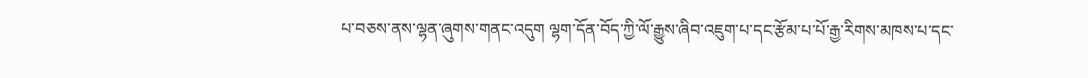པ་བཅས་ནས་ལྷན་ཞུགས་གནང་འདུག ལྷག་དོན་བོད་ཀྱི་ལོ་རྒྱུས་ཞིབ་འཇུག་པ་དང་རྩོམ་པ་པོ་རྒྱ་རིགས་མཁས་པ་དང་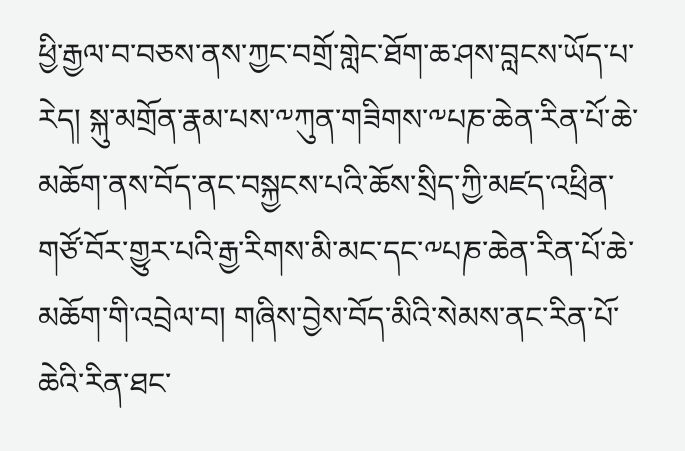ཕྱི་རྒྱལ་བ་བཅས་ནས་ཀྱང་བགྲོ་གླེང་ཐོག་ཆ་ཤས་བླངས་ཡོད་པ་རེད། སྐུ་མགྲོན་རྣམ་པས་༸ཀུན་གཟིགས་༸པཎ་ཆེན་རིན་པོ་ཆེ་མཆོག་ནས་བོད་ནང་བསྐྱངས་པའི་ཆོས་སྲིད་ཀྱི་མཛད་འཕྲིན་གཙོ་བོར་གྱུར་པའི་རྒྱ་རིགས་མི་མང་དང་༸པཎ་ཆེན་རིན་པོ་ཆེ་མཆོག་གི་འབྲེལ་བ། གཞིས་བྱེས་བོད་མིའི་སེམས་ནང་རིན་པོ་ཆེའི་རིན་ཐང་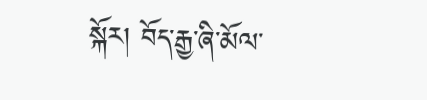སྐོར། བོད་རྒྱ་ཞི་མོལ་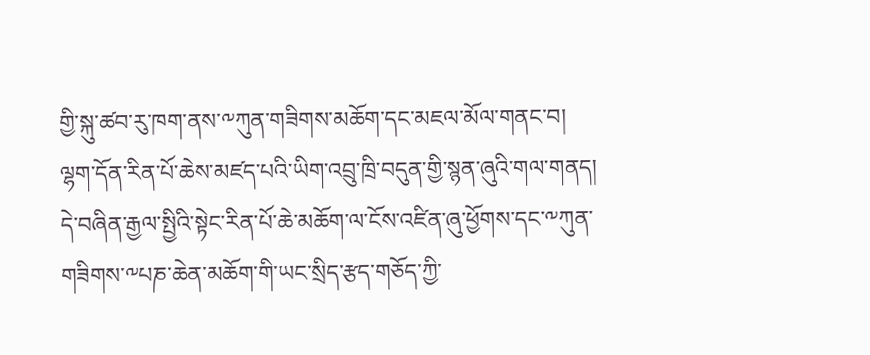གྱི་སྐུ་ཚབ་རུ་ཁག་ནས་༸ཀུན་གཟིགས་མཆོག་དང་མཇལ་མོལ་གནང་བ། ལྷག་དོན་རིན་པོ་ཆེས་མཛད་པའི་ཡིག་འབྲུ་ཁྲི་བདུན་གྱི་སྙན་ཞུའི་གལ་གནད། དེ་བཞིན་རྒྱལ་སྤྱིའི་སྟེང་རིན་པོ་ཆེ་མཆོག་ལ་ངོས་འཛིན་ཞུ་ཕྱོགས་དང་༸ཀུན་གཟིགས་༸པཎ་ཆེན་མཆོག་གི་ཡང་སྲིད་རྩད་གཅོད་ཀྱི་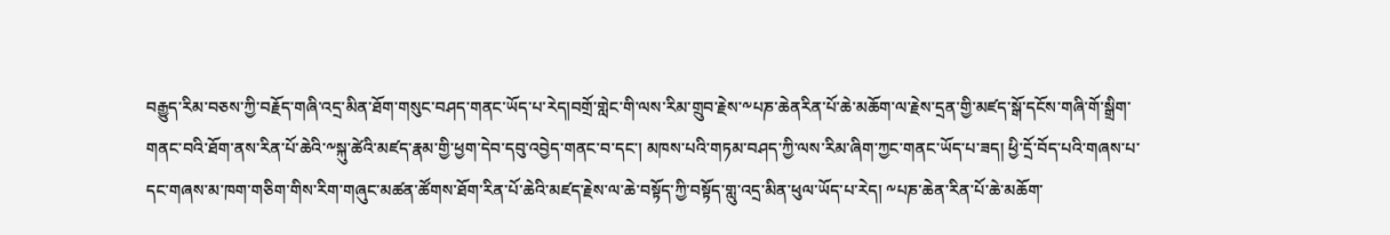བརྒྱུད་རིམ་བཅས་ཀྱི་བརྗོད་གཞི་འདྲ་མིན་ཐོག་གསུང་བཤད་གནང་ཡོད་པ་རེད།བགྲོ་གླེང་གི་ལས་རིམ་གྲུབ་རྗེས་༸པཎ་ཆེནརིན་པོ་ཆེ་མཆོག་ལ་རྗེས་དྲན་གྱི་མཛད་སྒོ་དངོས་གཞི་གོ་སྒྲིག་གནང་བའི་ཐོག་ནས་རིན་པོ་ཆེའི་༸སྐུ་ཚེའི་མཛད་རྣམ་གྱི་ཕྱག་དེབ་དབུ་འབྱེད་གནང་བ་དང་། མཁས་པའི་གཏམ་བཤད་ཀྱི་ལས་རིམ་ཞིག་ཀྱང་གནང་ཡོད་པ་ཟད། ཕྱི་དྲོ་བོད་པའི་གཞས་པ་དང་གཞས་མ་ཁག་གཅིག་གིས་རིག་གཞུང་མཚན་ཚོགས་ཐོག་རིན་པོ་ཆེའི་མཛད་རྗེས་ལ་ཆེ་བསྟོད་ཀྱི་བསྟོད་གླུ་འདྲ་མིན་ཕུལ་ཡོད་པ་རེད། ༸པཎ་ཆེན་རིན་པོ་ཆེ་མཆོག་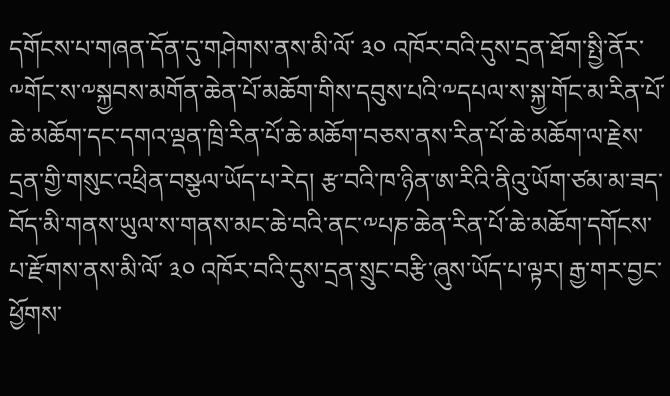དགོངས་པ་གཞན་དོན་དུ་གཤེགས་ནས་མི་ལོ་ ༣༠ འཁོར་བའི་དུས་དྲན་ཐོག་སྤྱི་ནོར་༸གོང་ས་༸སྐྱབས་མགོན་ཆེན་པོ་མཆོག་གིས་དབུས་པའི་༸དཔལ་ས་སྐྱ་གོང་མ་རིན་པོ་ཆེ་མཆོག་དང་དགའ་ལྡན་ཁྲི་རིན་པོ་ཆེ་མཆོག་བཅས་ནས་རིན་པོ་ཆེ་མཆོག་ལ་རྗེས་དྲན་གྱི་གསུང་འཕྲིན་བསྩལ་ཡོད་པ་རེད། རྩ་བའི་ཁ་ཉིན་ཨ་རིའི་ནིའུ་ཡོག་ཙམ་མ་ཟད་བོད་མི་གནས་ཡུལ་ས་གནས་མང་ཆེ་བའི་ནང་༸པཎ་ཆེན་རིན་པོ་ཆེ་མཆོག་དགོངས་པ་རྫོགས་ནས་མི་ལོ་ ༣༠ འཁོར་བའི་དུས་དྲན་སྲུང་བརྩི་ཞུས་ཡོད་པ་ལྟར། རྒྱ་གར་བྱང་ཕྱོགས་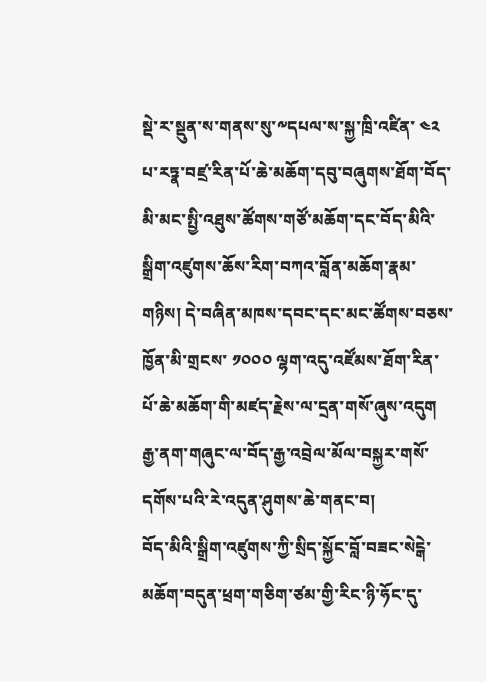སྡེ་ར་སྡུན་ས་གནས་སུ་༸དཔལ་ས་སྐྱ་ཁྲི་འཛིན་ ༤༢ པ་རཏྣ་བཛྲ་རིན་པོ་ཆེ་མཆོག་དབུ་བཞུགས་ཐོག་བོད་མི་མང་སྤྱི་འཐུས་ཚོགས་གཙོ་མཆོག་དང་བོད་མིའི་སྒྲིག་འཛུགས་ཆོས་རིག་བཀའ་བློན་མཆོག་རྣམ་གཉིས། དེ་བཞིན་མཁས་དབང་དང་མང་ཚོགས་བཅས་ཁྱོན་མི་གྲངས་ ༡༠༠༠ ལྷག་འདུ་འཛོམས་ཐོག་རིན་པོ་ཆེ་མཆོག་གི་མཛད་རྗེས་ལ་དྲན་གསོ་ཞུས་འདུག
རྒྱ་ནག་གཞུང་ལ་བོད་རྒྱ་འབྲེལ་མོལ་བསྐྱར་གསོ་དགོས་པའི་རེ་འདུན་ཤུགས་ཆེ་གནང་བ།
བོད་མིའི་སྒྲིག་འཛུགས་ཀྱི་སྲིད་སྐྱོང་བློ་བཟང་སེངྒེ་མཆོག་བདུན་ཕྲག་གཅིག་ཙམ་གྱི་རིང་ཉི་ཧོང་དུ་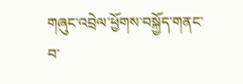གཞུང་འབྲེལ་ཕྱོགས་བསྐྱོད་གནང་བ་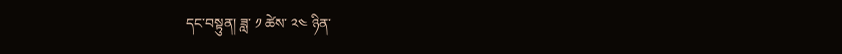དང་བསྟུན། ཟླ་ ༡ ཚེས་ ༢༤ ཉིན་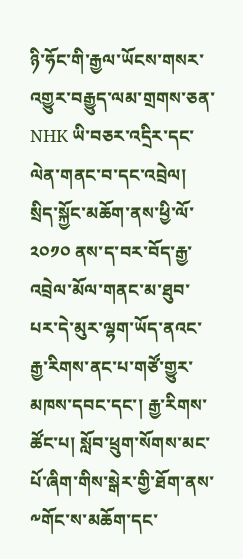ཉི་ཧོང་གི་རྒྱལ་ཡོངས་གསར་འགྱུར་བརྒྱུད་ལམ་གྲགས་ཅན་NHK ཡི་བཅར་འདྲིར་དང་ལེན་གནང་བ་དང་འབྲེལ། སྲིད་སྐྱོང་མཆོག་ནས་ཕྱི་ལོ་ ༢༠༡༠ ནས་ད་བར་བོད་རྒྱ་འབྲེལ་མོལ་གནང་མ་ཐུབ་པར་དེ་མུར་ལྷག་ཡོད་ནའང་རྒྱ་རིགས་ནང་པ་གཙོ་གྱུར་མཁས་དབང་དང་། རྒྱ་རིགས་ཚོང་པ། སློབ་ཕྲུག་སོགས་མང་པོ་ཞིག་གིས་སྒེར་གྱི་ཐོག་ནས་༸གོང་ས་མཆོག་དང་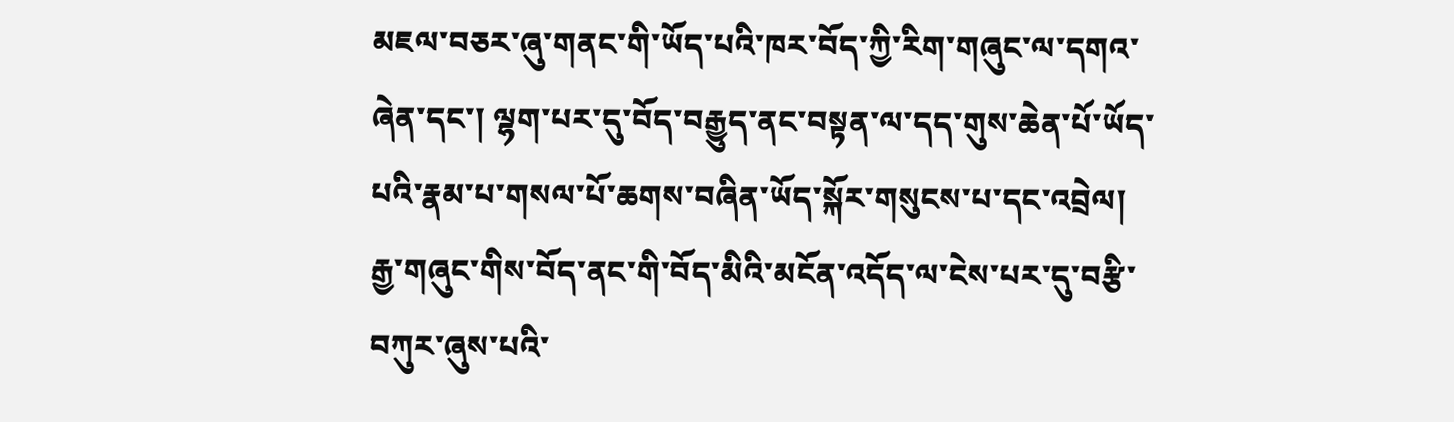མཇལ་བཅར་ཞུ་གནང་གི་ཡོད་པའི་ཁར་བོད་ཀྱི་རིག་གཞུང་ལ་དགའ་ཞེན་དང་། ལྷག་པར་དུ་བོད་བརྒྱུད་ནང་བསྟན་ལ་དད་གུས་ཆེན་པོ་ཡོད་པའི་རྣམ་པ་གསལ་པོ་ཆགས་བཞིན་ཡོད་སྐོར་གསུངས་པ་དང་འབྲེལ། རྒྱ་གཞུང་གིས་བོད་ནང་གི་བོད་མིའི་མངོན་འདོད་ལ་ངེས་པར་དུ་བརྩི་བཀུར་ཞུས་པའི་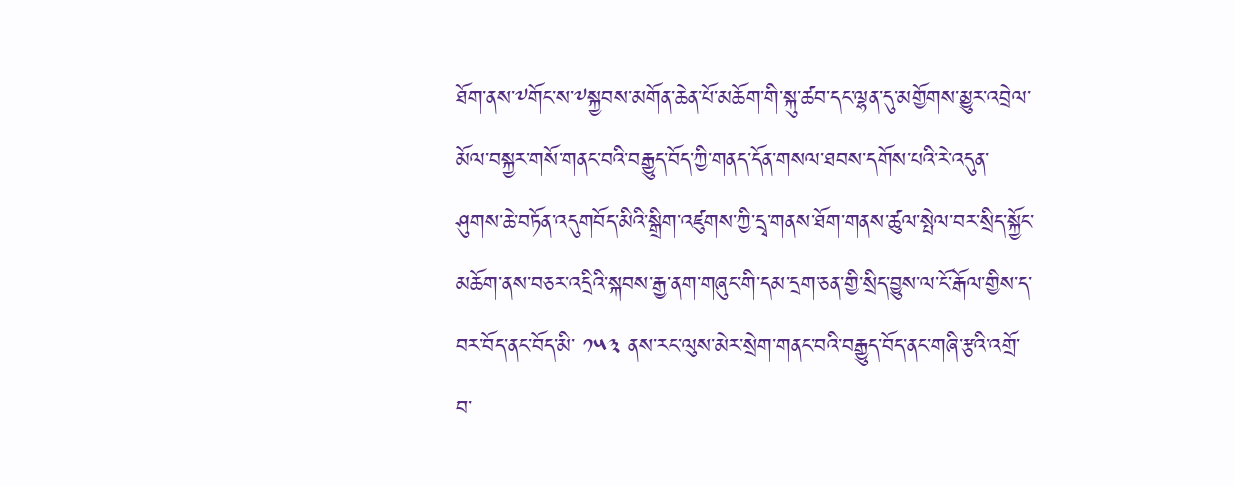ཐོག་ནས་༸གོང་ས་༸སྐྱབས་མགོན་ཆེན་པོ་མཆོག་གི་སྐུ་ཚབ་དང་ལྷན་དུ་མགྱོགས་མྱུར་འབྲེལ་མོལ་བསྐྱར་གསོ་གནང་བའི་བརྒྱུད་བོད་ཀྱི་གནད་དོན་གསལ་ཐབས་དགོས་པའི་རེ་འདུན་ཤུགས་ཆེ་བཏོན་འདུགབོད་མིའི་སྒྲིག་འཛུགས་ཀྱི་དྲྭ་གནས་ཐོག་གནས་ཚུལ་སྤེལ་བར་སྲིད་སྐྱོང་མཆོག་ནས་བཅར་འདྲིའི་སྐབས་རྒྱ་ནག་གཞུང་གི་དམ་དྲག་ཅན་གྱི་སྲིད་བྱུས་ལ་ངོ་རྒོལ་གྱིས་ད་བར་བོད་ནང་བོད་མི་ ༡༥༣ ནས་རང་ལུས་མེར་སྲེག་གནང་བའི་བརྒྱུད་བོད་ནང་གཞི་རྩའི་འགྲོ་བ་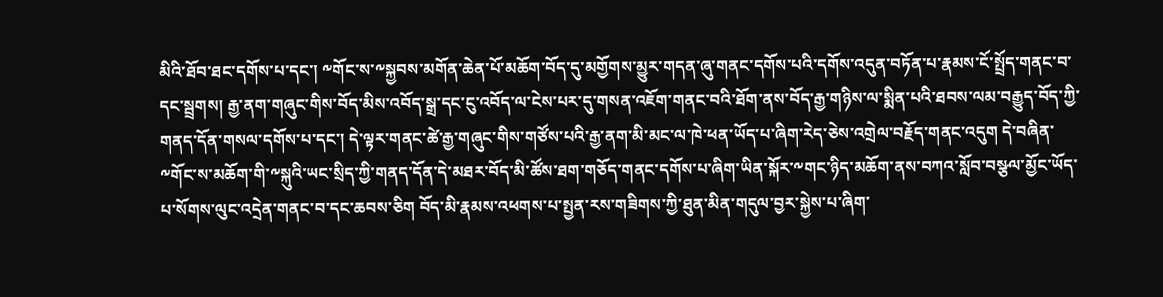མིའི་ཐོབ་ཐང་དགོས་པ་དང་། ༸གོང་ས་༸སྐྱབས་མགོན་ཆེན་པོ་མཆོག་བོད་དུ་མགྱོགས་མྱུར་གདན་ཞུ་གནང་དགོས་པའི་དགོས་འདུན་བཏོན་པ་རྣམས་ངོ་སྤྲོད་གནང་བ་དང་སྦྲགས། རྒྱ་ནག་གཞུང་གིས་བོད་མིས་འབོད་སྒྲ་དང་ངུ་འབོད་ལ་ངེས་པར་དུ་གསན་འཇོག་གནང་བའི་ཐོག་ནས་བོད་རྒྱ་གཉིས་ལ་སྨིན་པའི་ཐབས་ལམ་བརྒྱུད་བོད་ཀྱི་གནད་དོན་གསལ་དགོས་པ་དང་། དེ་ལྟར་གནང་ཚེ་རྒྱ་གཞུང་གིས་གཙོས་པའི་རྒྱ་ནག་མི་མང་ལ་ཁེ་ཕན་ཡོད་པ་ཞིག་རེད་ཅེས་འགྲེལ་བརྗོད་གནང་འདུག དེ་བཞིན་༸གོང་ས་མཆོག་གི་༸སྐུའི་ཡང་སྲིད་ཀྱི་གནད་དོན་དེ་མཐར་བོད་མི་ཚོས་ཐག་གཅོད་གནང་དགོས་པ་ཞིག་ཡིན་སྐོར་༸གང་ཉིད་མཆོག་ནས་བཀའ་སློབ་བསྩལ་མྱོང་ཡོད་པ་སོགས་ལུང་འདྲེན་གནང་བ་དང་ཆབས་ཅིག བོད་མི་རྣམས་འཕགས་པ་སྤྱན་རས་གཟིགས་ཀྱི་ཐུན་མིན་གདུལ་བྱར་སྐྱེས་པ་ཞིག་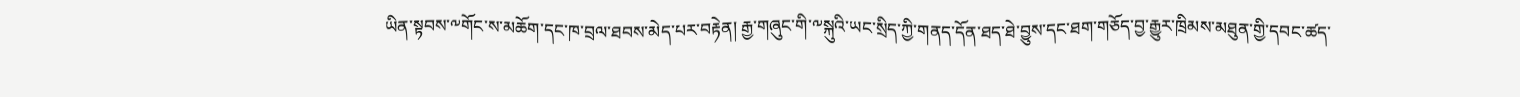ཡིན་སྟབས་༸གོང་ས་མཆོག་དང་ཁ་བྲལ་ཐབས་མེད་པར་བརྟེན། རྒྱ་གཞུང་གི་༸སྐུའི་ཡང་སྲིད་ཀྱི་གནད་དོན་ཐད་ཐེ་བྱུས་དང་ཐག་གཅོད་བྱ་རྒྱུར་ཁྲིམས་མཐུན་གྱི་དབང་ཚད་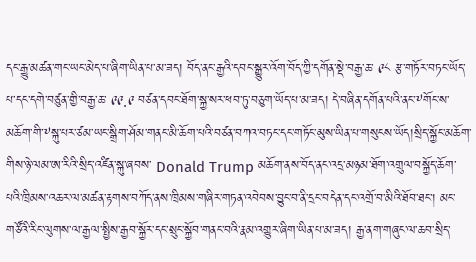དང་རྒྱུ་མཚན་གང་ཡང་མེད་པ་ཞིག་ཡིན་པ་མ་ཟད། བོད་ནང་རྒྱའི་དབང་སྒྱུར་འོག་བོད་ཀྱི་དགོན་སྡེ་བརྒྱ་ཆ་ ༩༨ རྩ་གཏོར་བཏང་ཡོད་པ་དང་དགེ་བཙུན་གྱི་བརྒྱ་ཆ་ ༩༩.༩ བཙན་དབང་ཐོག་སྐྱ་སར་ཕབ་ཏུ་བཅུག་ཡོད་པ་མ་ཟད། དེ་བཞིན་དགོན་པའི་ནང་༸གོང་ས་མཆོག་གི་༸སྐུ་པར་ཙམ་ཡང་སྒྲིག་ཤོམ་གནང་མི་ཆོག་པའི་བཙན་བཀའ་བཏང་དང་གཏོང་མུས་ཡིན་པ་གསུངས་ཡོད།སྲིད་སྐྱོང་མཆོག་གིས་ཉེ་ལམ་ཨ་རིའི་སྲིད་འཛིན་སྐུ་ཞབས་ Donald Trump མཆོག་ནས་བོད་ནང་འདྲ་མཉམ་ཐོག་འགྲུལ་བསྐྱོད་ཆོག་པའི་ཁྲིམས་འཆར་ལ་མཚན་རྟགས་བཀོད་ནས་ཁྲིམས་གཞིར་གཏན་འབེབས་བྱུང་བ་ནི་དྲང་བདེན་དང་འགྲོ་བ་མིའི་ཐོབ་ཐང་། མང་གཙོའི་རིང་ལུགས་ལ་རྒྱལ་སྤྱིས་རྒྱབ་སྐྱོར་དང་སྲུང་སྐྱོབ་གནང་བའི་རྣམ་འགྱུར་ཞིག་ཡིན་པ་མ་ཟད། རྒྱ་ནག་གཞུང་ལ་ཆབ་སྲིད་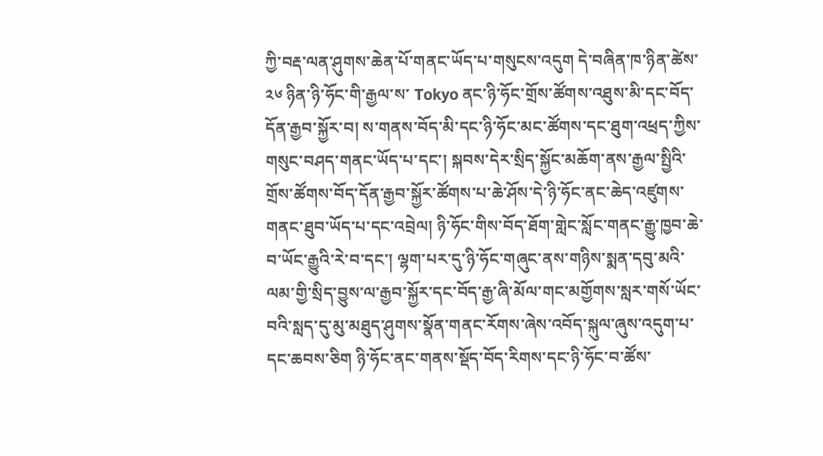ཀྱི་བརྡ་ལན་ཤུགས་ཆེན་པོ་གནང་ཡོད་པ་གསུངས་འདུག དེ་བཞིན་ཁ་ཉིན་ཚེས་ ༢༦ ཉིན་ཉི་ཧོང་གི་རྒྱལ་ས་ Tokyo ནང་ཉི་ཧོང་གྲོས་ཚོགས་འཐུས་མི་དང་བོད་དོན་རྒྱབ་སྐྱོར་བ། ས་གནས་བོད་མི་དང་ཉི་ཧོང་མང་ཚོགས་དང་ཐུག་འཕྲད་ཀྱིས་གསུང་བཤད་གནང་ཡོད་པ་དང་། སྐབས་དེར་སྲིད་སྐྱོང་མཆོག་ནས་རྒྱལ་སྤྱིའི་གྲོས་ཚོགས་བོད་དོན་རྒྱབ་སྐྱོར་ཚོགས་པ་ཆེ་ཤོས་དེ་ཉི་ཧོང་ནང་ཆེད་འཛུགས་གནང་ཐུབ་ཡོད་པ་དང་འབྲེལ། ཉི་ཧོང་གིས་བོད་ཐོག་གླེང་སློང་གནང་རྒྱུ་ཁྱབ་ཆེ་བ་ཡོང་རྒྱུའི་རེ་བ་དང་། ལྷག་པར་དུ་ཉི་ཧོང་གཞུང་ནས་གཉིས་སྨན་དབུ་མའི་ལམ་གྱི་སྲིད་བྱུས་ལ་རྒྱབ་སྐྱོར་དང་བོད་རྒྱ་ཞི་མོལ་གང་མགྱོགས་སླར་གསོ་ཡོང་བའི་སླད་དུ་མུ་མཐུད་ཤུགས་སྣོན་གནང་རོགས་ཞེས་འབོད་སྐུལ་ཞུས་འདུག་པ་དང་ཆབས་ཅིག ཉི་ཧོང་ནང་གནས་སྡོད་བོད་རིགས་དང་ཉི་ཧོང་བ་ཚོས་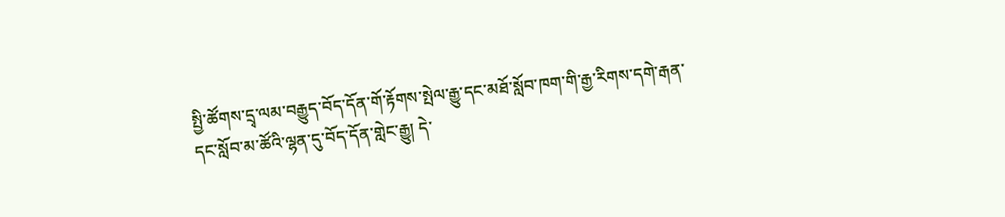སྤྱི་ཚོགས་དྲྭ་ལམ་བརྒྱུད་བོད་དོན་གོ་རྟོགས་སྤེལ་རྒྱུ་དང་མཐོ་སློབ་ཁག་གི་རྒྱ་རིགས་དགེ་རྒན་དང་སློབ་མ་ཚོའི་ལྷན་དུ་བོད་དོན་གླེང་རྒྱུ། དེ་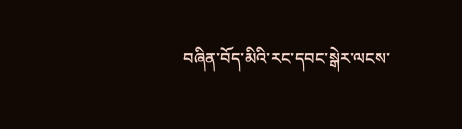བཞིན་བོད་མིའི་རང་དབང་སྒེར་ལངས་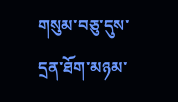གསུམ་བཅུ་དུས་དྲན་ཐོག་མཉམ་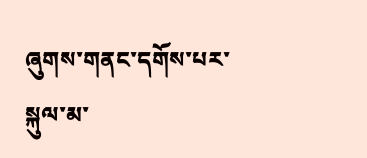ཞུགས་གནང་དགོས་པར་སྐུལ་མ་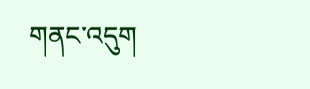གནང་འདུག